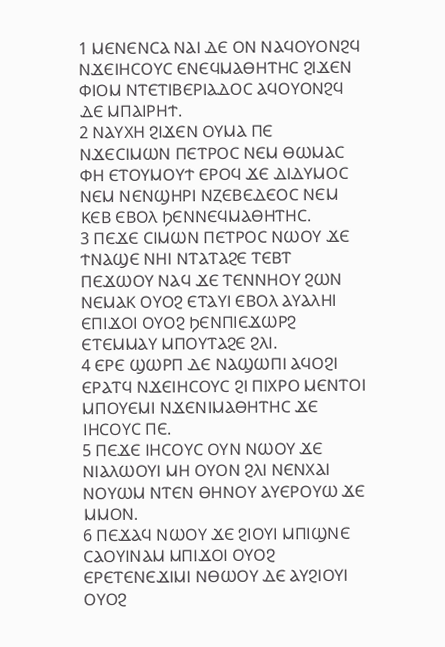1 ⲘⲈⲚⲈⲚⲤⲀ ⲚⲀⲒ ⲆⲈ ⲞⲚ ⲚⲀϤⲞⲨⲞⲚϨϤ ⲚϪⲈⲒⲎⲤⲞⲨⲤ ⲈⲚⲈϤⲘⲀⲐⲎⲦⲎⲤ ϨⲒϪⲈⲚ ⲪⲒⲞⲘ ⲚⲦⲈⲦⲒⲂⲈⲢⲒⲀⲆⲞⲤ ⲀϤⲞⲨⲞⲚϨϤ ⲆⲈ ⲘⲠⲀⲒⲢⲎϮ.
2 ⲚⲀⲨⲬⲎ ϨⲒϪⲈⲚ ⲞⲨⲘⲀ ⲠⲈ ⲚϪⲈⲤⲒⲘⲰⲚ ⲠⲈⲦⲢⲞⲤ ⲚⲈⲘ ⲐⲰⲘⲀⲤ ⲪⲎ ⲈⲦⲞⲨⲘⲞⲨϮ ⲈⲢⲞϤ ϪⲈ ⲆⲒⲆⲨⲘⲞⲤ ⲚⲈⲘ ⲚⲈⲚϢⲎⲢⲒ ⲚⲌⲈⲂⲈⲆⲈⲞⲤ ⲚⲈⲘ ⲔⲈⲂ ⲈⲂⲞⲖ ϦⲈⲚⲚⲈϤⲘⲀⲐⲎⲦⲎⲤ.
3 ⲠⲈϪⲈ ⲤⲒⲘⲰⲚ ⲠⲈⲦⲢⲞⲤ ⲚⲰⲞⲨ ϪⲈ ϮⲚⲀϢⲈ ⲚⲎⲒ ⲚⲦⲀⲦⲀϨⲈ ⲦⲈⲂⲦ ⲠⲈϪⲰⲞⲨ ⲚⲀϤ ϪⲈ ⲦⲈⲚⲚⲎⲞⲨ ϨⲰⲚ ⲚⲈⲘⲀⲔ ⲞⲨⲞϨ ⲈⲦⲀⲨⲒ ⲈⲂⲞⲖ ⲀⲨⲀⲖⲎⲒ ⲈⲠⲒϪⲞⲒ ⲞⲨⲞϨ ϦⲈⲚⲠⲒⲈϪⲰⲢϨ ⲈⲦⲈⲘⲘⲀⲨ ⲘⲠⲞⲨⲦⲀϨⲈ ϨⲖⲒ.
4 ⲈⲢⲈ ϢⲰⲢⲠ ⲆⲈ ⲚⲀϢⲰⲠⲒ ⲀϤⲞϨⲒ ⲈⲢⲀⲦϤ ⲚϪⲈⲒⲎⲤⲞⲨⲤ ϨⲒ ⲠⲒⲬⲢⲞ ⲘⲈⲚⲦⲞⲒ ⲘⲠⲞⲨⲈⲘⲒ ⲚϪⲈⲚⲒⲘⲀⲐⲎⲦⲎⲤ ϪⲈ ⲒⲎⲤⲞⲨⲤ ⲠⲈ.
5 ⲠⲈϪⲈ ⲒⲎⲤⲞⲨⲤ ⲞⲨⲚ ⲚⲰⲞⲨ ϪⲈ ⲚⲒⲀⲖⲰⲞⲨⲒ ⲘⲎ ⲞⲨⲞⲚ ϨⲖⲒ ⲚⲈⲚⲬⲀⲒ ⲚⲞⲨⲰⲘ ⲚⲦⲈⲚ ⲐⲎⲚⲞⲨ ⲀⲨⲈⲢⲞⲨⲰ ϪⲈ ⲘⲘⲞⲚ.
6 ⲠⲈϪⲀϤ ⲚⲰⲞⲨ ϪⲈ ϨⲒⲞⲨⲒ ⲘⲠⲒϢⲚⲈ ⲤⲀⲞⲨⲒⲚⲀⲘ ⲘⲠⲒϪⲞⲒ ⲞⲨⲞϨ ⲈⲢⲈⲦⲈⲚⲈϪⲒⲘⲒ ⲚⲐⲰⲞⲨ ⲆⲈ ⲀⲨϨⲒⲞⲨⲒ ⲞⲨⲞϨ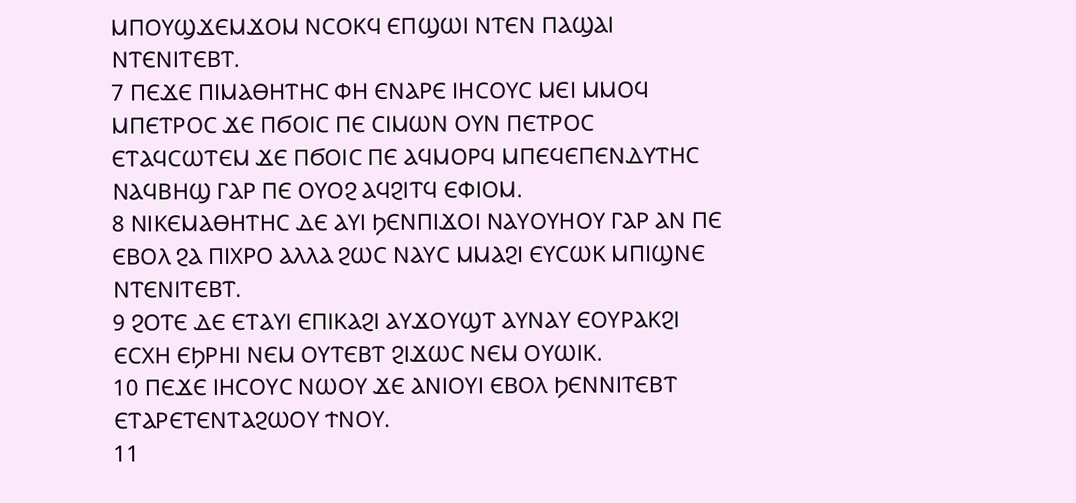ⲘⲠⲞⲨϢϪⲈⲘϪⲞⲘ ⲚⲤⲞⲔϤ ⲈⲠϢⲰⲒ ⲚⲦⲈⲚ ⲠⲀϢⲀⲒ ⲚⲦⲈⲚⲒⲦⲈⲂⲦ.
7 ⲠⲈϪⲈ ⲠⲒⲘⲀⲐⲎⲦⲎⲤ ⲪⲎ ⲈⲚⲀⲢⲈ ⲒⲎⲤⲞⲨⲤ ⲘⲈⲒ ⲘⲘⲞϤ ⲘⲠⲈⲦⲢⲞⲤ ϪⲈ ⲠϬⲞⲒⲤ ⲠⲈ ⲤⲒⲘⲰⲚ ⲞⲨⲚ ⲠⲈⲦⲢⲞⲤ ⲈⲦⲀϤⲤⲰⲦⲈⲘ ϪⲈ ⲠϬⲞⲒⲤ ⲠⲈ ⲀϤⲘⲞⲢϤ ⲘⲠⲈϤⲈⲠⲈⲚⲆⲨⲦⲎⲤ ⲚⲀϤⲂⲎϢ ⲄⲀⲢ ⲠⲈ ⲞⲨⲞϨ ⲀϤϨⲒⲦϤ ⲈⲪⲒⲞⲘ.
8 ⲚⲒⲔⲈⲘⲀⲐⲎⲦⲎⲤ ⲆⲈ ⲀⲨⲒ ϦⲈⲚⲠⲒϪⲞⲒ ⲚⲀⲨⲞⲨⲎⲞⲨ ⲄⲀⲢ ⲀⲚ ⲠⲈ ⲈⲂⲞⲖ ϨⲀ ⲠⲒⲬⲢⲞ ⲀⲖⲖⲀ ϨⲰⲤ ⲚⲀⲨⲤ ⲘⲘⲀϨⲒ ⲈⲨⲤⲰⲔ ⲘⲠⲒϢⲚⲈ ⲚⲦⲈⲚⲒⲦⲈⲂⲦ.
9 ϨⲞⲦⲈ ⲆⲈ ⲈⲦⲀⲨⲒ ⲈⲠⲒⲔⲀϨⲒ ⲀⲨϪⲞⲨϢⲦ ⲀⲨⲚⲀⲨ ⲈⲞⲨⲢⲀⲔϨⲒ ⲈⲤⲬⲎ ⲈϦⲢⲎⲒ ⲚⲈⲘ ⲞⲨⲦⲈⲂⲦ ϨⲒϪⲰⲤ ⲚⲈⲘ ⲞⲨⲰⲒⲔ.
10 ⲠⲈϪⲈ ⲒⲎⲤⲞⲨⲤ ⲚⲰⲞⲨ ϪⲈ ⲀⲚⲒⲞⲨⲒ ⲈⲂⲞⲖ ϦⲈⲚⲚⲒⲦⲈⲂⲦ ⲈⲦⲀⲢⲈⲦⲈⲚⲦⲀϨⲰⲞⲨ ϮⲚⲞⲨ.
11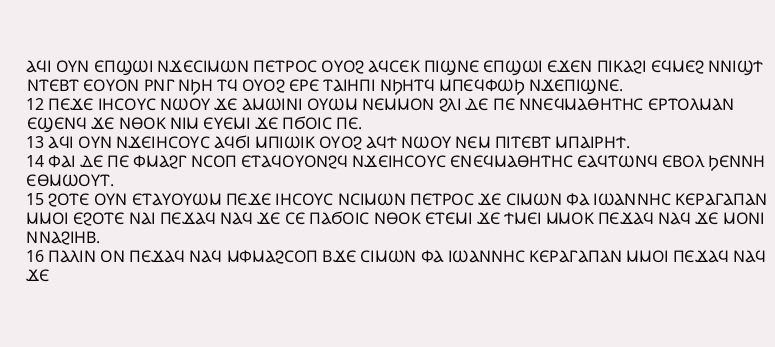ⲀϤⲒ ⲞⲨⲚ ⲈⲠϢⲰⲒ ⲚϪⲈⲤⲒⲘⲰⲚ ⲠⲈⲦⲢⲞⲤ ⲞⲨⲞϨ ⲀϤⲤⲈⲔ ⲠⲒϢⲚⲈ ⲈⲠϢⲰⲒ ⲈϪⲈⲚ ⲠⲒⲔⲀϨⲒ ⲈϤⲘⲈϨ ⲚⲚⲒϢϮ ⲚⲦⲈⲂⲦ ⲈⲞⲨⲞⲚ ⲢⲚⲄ ⲚϦⲎ ⲦϤ ⲞⲨⲞϨ ⲈⲢⲈ ⲦⲀⲒⲎⲠⲒ ⲚϦⲎⲦϤ ⲘⲠⲈϤⲪⲰϦ ⲚϪⲈⲠⲒϢⲚⲈ.
12 ⲠⲈϪⲈ ⲒⲎⲤⲞⲨⲤ ⲚⲰⲞⲨ ϪⲈ ⲀⲘⲰⲒⲚⲒ ⲞⲨⲰⲘ ⲚⲈⲘⲘⲞⲚ ϨⲖⲒ ⲆⲈ ⲠⲈ ⲚⲚⲈϤⲘⲀⲐⲎⲦⲎⲤ ⲈⲢⲦⲞⲖⲘⲀⲚ ⲈϢⲈⲚϤ ϪⲈ ⲚⲐⲞⲔ ⲚⲒⲘ ⲈⲨⲈⲘⲒ ϪⲈ ⲠϬⲞⲒⲤ ⲠⲈ.
13 ⲀϤⲒ ⲞⲨⲚ ⲚϪⲈⲒⲎⲤⲞⲨⲤ ⲀϤϬⲒ ⲘⲠⲒⲰⲒⲔ ⲞⲨⲞϨ ⲀϤϮ ⲚⲰⲞⲨ ⲚⲈⲘ ⲠⲒⲦⲈⲂⲦ ⲘⲠⲀⲒⲢⲎϮ.
14 ⲪⲀⲒ ⲆⲈ ⲠⲈ ⲪⲘⲀϨⲄ ⲚⲤⲞⲠ ⲈⲦⲀϤⲞⲨⲞⲚϨϤ ⲚϪⲈⲒⲎⲤⲞⲨⲤ ⲈⲚⲈϤⲘⲀⲐⲎⲦⲎⲤ ⲈⲀϤⲦⲰⲚϤ ⲈⲂⲞⲖ ϦⲈⲚⲚⲎ ⲈⲐⲘⲰⲞⲨⲦ.
15 ϨⲞⲦⲈ ⲞⲨⲚ ⲈⲦⲀⲨⲞⲨⲰⲘ ⲠⲈϪⲈ ⲒⲎⲤⲞⲨⲤ ⲚⲤⲒⲘⲰⲚ ⲠⲈⲦⲢⲞⲤ ϪⲈ ⲤⲒⲘⲰⲚ ⲪⲀ ⲒⲰⲀⲚⲚⲎⲤ ⲔⲈⲢⲀⲄⲀⲠⲀⲚ ⲘⲘⲞⲒ ⲈϨⲞⲦⲈ ⲚⲀⲒ ⲠⲈϪⲀϤ ⲚⲀϤ ϪⲈ ⲤⲈ ⲠⲀϬⲞⲒⲤ ⲚⲐⲞⲔ ⲈⲦⲈⲘⲒ ϪⲈ ϮⲘⲈⲒ ⲘⲘⲞⲔ ⲠⲈϪⲀϤ ⲚⲀϤ ϪⲈ ⲘⲞⲚⲒ ⲚⲚⲀϨⲒⲎⲂ.
16 ⲠⲀⲖⲒⲚ ⲞⲚ ⲠⲈϪⲀϤ ⲚⲀϤ ⲘⲪⲘⲀϨⲤⲞⲠ ⲂϪⲈ ⲤⲒⲘⲰⲚ ⲪⲀ ⲒⲰⲀⲚⲚⲎⲤ ⲔⲈⲢⲀⲄⲀⲠⲀⲚ ⲘⲘⲞⲒ ⲠⲈϪⲀϤ ⲚⲀϤ ϪⲈ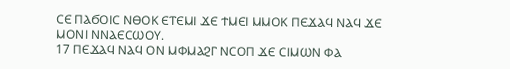ⲤⲈ ⲠⲀϬⲞⲒⲤ ⲚⲐⲞⲔ ⲈⲦⲈⲘⲒ ϪⲈ ϮⲘⲈⲒ ⲘⲘⲞⲔ ⲠⲈϪⲀϤ ⲚⲀϤ ϪⲈ ⲘⲞⲚⲒ ⲚⲚⲀⲈⲤⲰⲞⲨ.
17 ⲠⲈϪⲀϤ ⲚⲀϤ ⲞⲚ ⲘⲪⲘⲀϨⲄ ⲚⲤⲞⲠ ϪⲈ ⲤⲒⲘⲰⲚ ⲪⲀ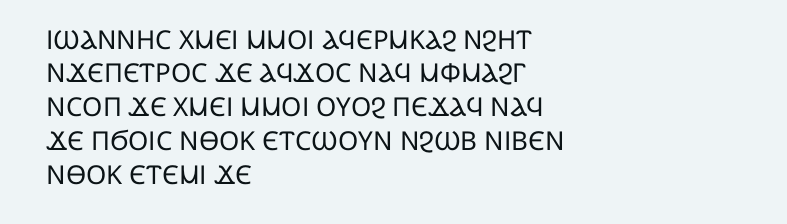ⲒⲰⲀⲚⲚⲎⲤ ⲬⲘⲈⲒ ⲘⲘⲞⲒ ⲀϤⲈⲢⲘⲔⲀϨ ⲚϨⲎⲦ ⲚϪⲈⲠⲈⲦⲢⲞⲤ ϪⲈ ⲀϤϪⲞⲤ ⲚⲀϤ ⲘⲪⲘⲀϨⲄ ⲚⲤⲞⲠ ϪⲈ ⲬⲘⲈⲒ ⲘⲘⲞⲒ ⲞⲨⲞϨ ⲠⲈϪⲀϤ ⲚⲀϤ ϪⲈ ⲠϬⲞⲒⲤ ⲚⲐⲞⲔ ⲈⲦⲤⲰⲞⲨⲚ ⲚϨⲰⲂ ⲚⲒⲂⲈⲚ ⲚⲐⲞⲔ ⲈⲦⲈⲘⲒ ϪⲈ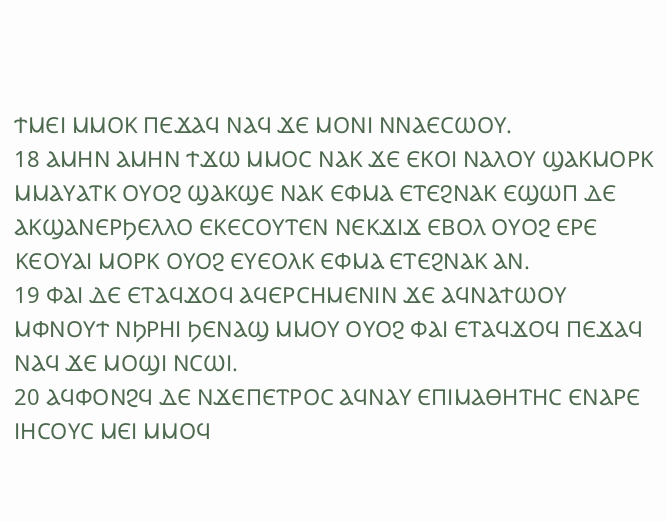ϮⲘⲈⲒ ⲘⲘⲞⲔ ⲠⲈϪⲀϤ ⲚⲀϤ ϪⲈ ⲘⲞⲚⲒ ⲚⲚⲀⲈⲤⲰⲞⲨ.
18 ⲀⲘⲎⲚ ⲀⲘⲎⲚ ϮϪⲰ ⲘⲘⲞⲤ ⲚⲀⲔ ϪⲈ ⲈⲔⲞⲒ ⲚⲀⲖⲞⲨ ϢⲀⲔⲘⲞⲢⲔ ⲘⲘⲀⲨⲀⲦⲔ ⲞⲨⲞϨ ϢⲀⲔϢⲈ ⲚⲀⲔ ⲈⲪⲘⲀ ⲈⲦⲈϨⲚⲀⲔ ⲈϢⲰⲠ ⲆⲈ ⲀⲔϢⲀⲚⲈⲢϦⲈⲖⲖⲞ ⲈⲔⲈⲤⲞⲨⲦⲈⲚ ⲚⲈⲔϪⲒϪ ⲈⲂⲞⲖ ⲞⲨⲞϨ ⲈⲢⲈ ⲔⲈⲞⲨⲀⲒ ⲘⲞⲢⲔ ⲞⲨⲞϨ ⲈⲨⲈⲞⲖⲔ ⲈⲪⲘⲀ ⲈⲦⲈϨⲚⲀⲔ ⲀⲚ.
19 ⲪⲀⲒ ⲆⲈ ⲈⲦⲀϤϪⲞϤ ⲀϤⲈⲢⲤⲎⲘⲈⲚⲒⲚ ϪⲈ ⲀϤⲚⲀϮⲰⲞⲨ ⲘⲪⲚⲞⲨϮ ⲚϦⲢⲎⲒ ϦⲈⲚⲀϢ ⲘⲘⲞⲨ ⲞⲨⲞϨ ⲪⲀⲒ ⲈⲦⲀϤϪⲞϤ ⲠⲈϪⲀϤ ⲚⲀϤ ϪⲈ ⲘⲞϢⲒ ⲚⲤⲰⲒ.
20 ⲀϤⲪⲞⲚϨϤ ⲆⲈ ⲚϪⲈⲠⲈⲦⲢⲞⲤ ⲀϤⲚⲀⲨ ⲈⲠⲒⲘⲀⲐⲎⲦⲎⲤ ⲈⲚⲀⲢⲈ ⲒⲎⲤⲞⲨⲤ ⲘⲈⲒ ⲘⲘⲞϤ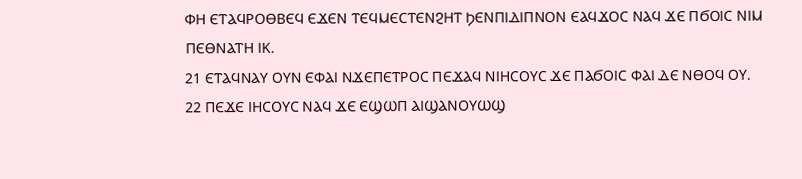ⲪⲎ ⲈⲦⲀϤⲢⲞⲐⲂⲈϤ ⲈϪⲈⲚ ⲦⲈϤⲘⲈⲤⲦⲈⲚϨⲎⲦ ϦⲈⲚⲠⲒⲆⲒⲠⲚⲞⲚ ⲈⲀϤϪⲞⲤ ⲚⲀϤ ϪⲈ ⲠϬⲞⲒⲤ ⲚⲒⲘ ⲠⲈⲐⲚⲀⲦⲎ ⲒⲔ.
21 ⲈⲦⲀϤⲚⲀⲨ ⲞⲨⲚ ⲈⲪⲀⲒ ⲚϪⲈⲠⲈⲦⲢⲞⲤ ⲠⲈϪⲀϤ ⲚⲒⲎⲤⲞⲨⲤ ϪⲈ ⲠⲀϬⲞⲒⲤ ⲪⲀⲒ ⲆⲈ ⲚⲐⲞϤ ⲞⲨ.
22 ⲠⲈϪⲈ ⲒⲎⲤⲞⲨⲤ ⲚⲀϤ ϪⲈ ⲈϢⲰⲠ ⲀⲒϢⲀⲚⲞⲨⲰϢ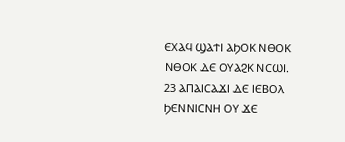ⲈⲬⲀϤ ϢⲀϮⲒ ⲀϦⲞⲔ ⲚⲐⲞⲔ ⲚⲐⲞⲔ ⲆⲈ ⲞⲨⲀϨⲔ ⲚⲤⲰⲒ.
23 ⲀⲠⲀⲒⲤⲀϪⲒ ⲆⲈ ⲒⲈⲂⲞⲖ ϦⲈⲚⲚⲒⲤⲚⲎ ⲞⲨ ϪⲈ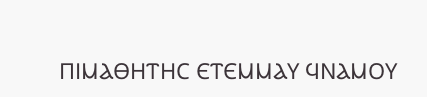ⲠⲒⲘⲀⲐⲎⲦⲎⲤ ⲈⲦⲈⲘⲘⲀⲨ ϤⲚⲀⲘⲞⲨ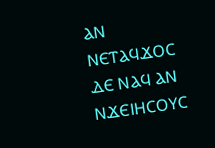ⲀⲚ ⲚⲈⲦⲀϤϪⲞⲤ ⲆⲈ ⲚⲀϤ ⲀⲚ ⲚϪⲈⲒⲎⲤⲞⲨⲤ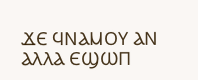ϪⲈ ϤⲚⲀⲘⲞⲨ ⲀⲚ ⲀⲖⲖⲀ ⲈϢⲰⲠ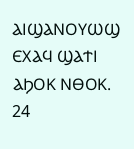ⲀⲒϢⲀⲚⲞⲨⲰϢ ⲈⲬⲀϤ ϢⲀϮⲒ ⲀϦⲞⲔ ⲚⲐⲞⲔ.
24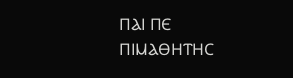ⲠⲀⲒ ⲠⲈ ⲠⲒⲘⲀⲐⲎⲦⲎⲤ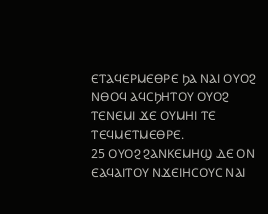ⲈⲦⲀϤⲈⲢⲘⲈⲐⲢⲈ ϦⲀ ⲚⲀⲒ ⲞⲨⲞϨ ⲚⲐⲞϤ ⲀϤⲤϦⲎⲦⲞⲨ ⲞⲨⲞϨ ⲦⲈⲚⲈⲘⲒ ϪⲈ ⲞⲨⲘⲎⲒ ⲦⲈ ⲦⲈϤⲘⲈⲦⲘⲈⲐⲢⲈ.
25 ⲞⲨⲞϨ ϨⲀⲚⲔⲈⲘⲎϢ ⲆⲈ ⲞⲚ ⲈⲀϤⲀⲒⲦⲞⲨ ⲚϪⲈⲒⲎⲤⲞⲨⲤ ⲚⲀⲒ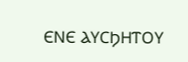ⲈⲚⲈ ⲀⲨⲤϦⲎⲦⲞⲨ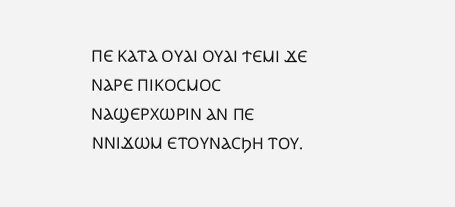ⲠⲈ ⲔⲀⲦⲀ ⲞⲨⲀⲒ ⲞⲨⲀⲒ ϮⲈⲘⲒ ϪⲈ ⲚⲀⲢⲈ ⲠⲒⲔⲞⲤⲘⲞⲤ ⲚⲀϢⲈⲢⲬⲰⲢⲒⲚ ⲀⲚ ⲠⲈ ⲚⲚⲒϪⲰⲘ ⲈⲦⲞⲨⲚⲀⲤϦⲎ ⲦⲞⲨ.